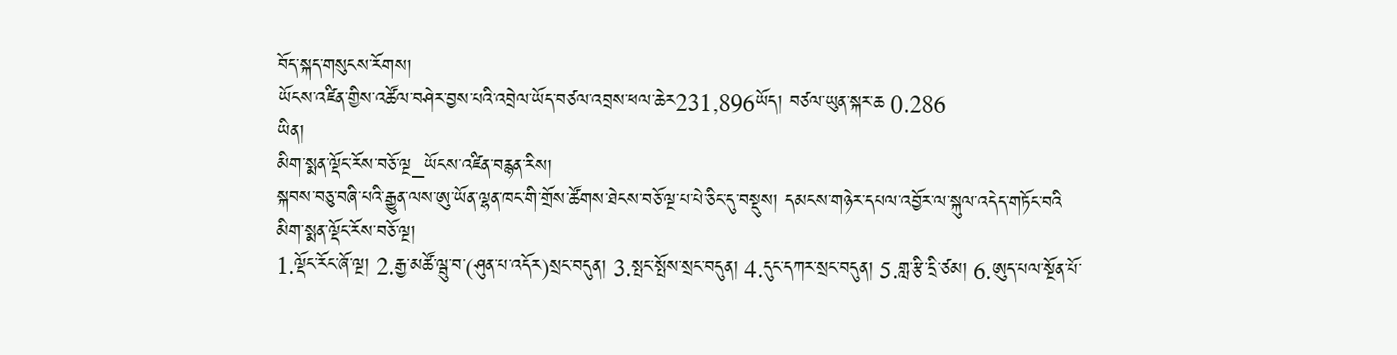བོད་སྐད་གསུངས་རོགས།
ཡོངས་འཛིན་གྱིས་འཚོལ་བཤེར་བྱས་པའི་འབྲེལ་ཡོད་བཙལ་འབྲས་ཕལ་ཆེར231,896ཡོད། བཙལ་ཡུན་སྐར་ཆ 0.286
ཡིན།
མིག་སྨན་ལྡོང་རོས་བཅོ་ལྔ_ཡོངས་འཛིན་བརྙན་རིས།
སྐབས་བཅུ་བཞི་པའི་རྒྱུན་ལས་ཨུ་ཡོན་ལྷན་ཁང་གི་གྲོས་ཚོགས་ཐེངས་བཅོ་ལྔ་པ་པེ་ཅིང་དུ་བསྡུས། དམངས་གཉེར་དཔལ་འབྱོར་ལ་སྐུལ་འདེད་གཏོང་བའི
མིག་སྨན་ལྡོང་རོས་བཅོ་ལྔ།
1.ལྡོང་རོང་ཞོ་ལྔ། 2.རྒྱ་མཚོ་ལྦུ་བ་(ཤུན་པ་འདོར)སྲང་བདུན། 3.སྤང་སྤོས་སྲང་བདུན། 4.དུང་དཀར་སྲང་བདུན། 5.གླ་རྩི་དྲི་ཙམ། 6.ཨུད་པལ་སྔོན་པོ་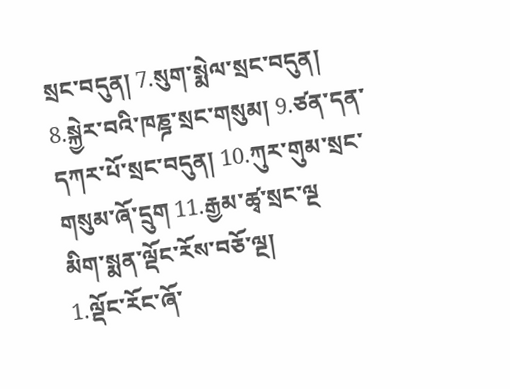སྲང་བདུན། 7.སུག་སྨེལ་སྲང་བདུན། 8.སྐྱེར་བའི་ཁཎྜ་སྲང་གསུམ། 9.ཙན་དན་དཀར་པོ་སྲང་བདུན། 10.ཀུར་གུམ་སྲང་གསུམ་ཞོ་དྲུག 11.རྒྱམ་ཚྭ་སྲང་ལྔ
མིག་སྨན་ལྡོང་རོས་བཅོ་ལྔ།
1.ལྡོང་རོང་ཞོ་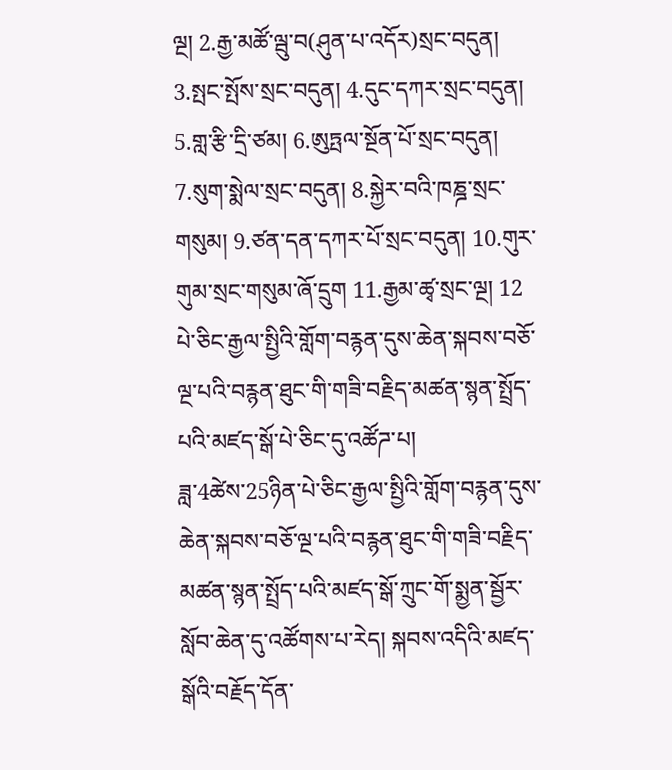ལྔ། 2.རྒྱ་མཚོ་ལྦུ་བ(ཤུན་པ་འདོར)སྲང་བདུན། 3.སྤང་སྤོས་སྲང་བདུན། 4.དུང་དཀར་སྲང་བདུན། 5.གླ་རྩི་དྲི་ཙམ། 6.ཨུཏྤལ་སྔོན་པོ་སྲང་བདུན། 7.སུག་སྨེལ་སྲང་བདུན། 8.སྐྱེར་བའི་ཁཎྜ་སྲང་གསུམ། 9.ཙན་དན་དཀར་པོ་སྲང་བདུན། 10.གུར་གུམ་སྲང་གསུམ་ཞོ་དྲུག 11.རྒྱམ་ཚྭ་སྲང་ལྔ། 12
པེ་ཅིང་རྒྱལ་སྤྱིའི་གློག་བརྙན་དུས་ཆེན་སྐབས་བཅོ་ལྔ་པའི་བརྙན་ཐུང་གི་གཟི་བརྗིད་མཚན་སྙན་སྤྲོད་པའི་མཛད་སྒོ་པེ་ཅིང་དུ་འཚོཌ་པ།
ཟླ་4ཚེས་25ཉིན་པེ་ཅིང་རྒྱལ་སྤྱིའི་གློག་བརྙན་དུས་ཆེན་སྐབས་བཅོ་ལྔ་པའི་བརྙན་ཐུང་གི་གཟི་བརྗིད་མཚན་སྙན་སྤྲོད་པའི་མཛད་སྒོ་ཀྲུང་གོ་སྨྱན་སྦྱོར་སློབ་ཆེན་དུ་འཚོགས་པ་རེད། སྐབས་འདིའི་མཛད་སྒོའི་བརྗོད་དོན་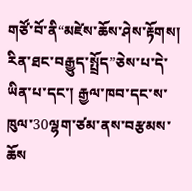གཙོ་བོ་ནི“མཛེས་ཆོས་ཤེས་རྟོགས། རིན་ཐང་བརྒྱུད་སྤྲོད”ཅེས་པ་དེ་ཡིན་པ་དང་། རྒྱལ་ཁབ་དང་ས་ཁུལ་30ལྷག་ཙམ་ནས་བརྩམས་ཆོས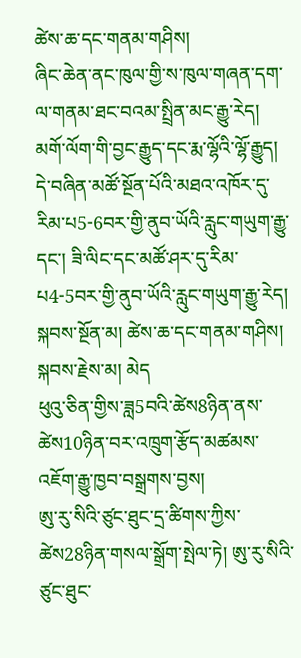ཚེས་ཆ་དང་གནམ་གཤིས།
ཞིང་ཆེན་ནང་ཁུལ་གྱི་ས་ཁུལ་གཞན་དག་ལ་གནམ་ཐང་བའམ་སྤྲིན་མང་རྒྱུ་རེད། མགོ་ལོག་གི་བྱང་རྒྱུད་དང་རྨ་ལྷོའི་ལྷོ་རྒྱུད། དེ་བཞིན་མཚོ་སྔོན་པོའི་མཐའ་འཁོར་དུ་རིམ་པ5-6བར་གྱི་ནུབ་ཡོའི་རླུང་གཡུག་རྒྱུ་དང་། ཟི་ལིང་དང་མཚོ་ཤར་དུ་རིམ་པ4-5བར་གྱི་ནུབ་ཡོའི་རླུང་གཡུག་རྒྱུ་རེད། སྐབས་སྔོན་མ། ཚེས་ཆ་དང་གནམ་གཤིས། སྐབས་རྗེས་མ། མེད
ཕུའུ་ཅིན་གྱིས་ཟླ5བའི་ཚེས8ཉིན་ནས་ཚེས10ཉིན་བར་འཁྲུག་རྩོད་མཚམས་འཇོག་རྒྱུ་ཁྱབ་བསྒྲགས་བྱས།
ཨུ་རུ་སིའི་ཙུང་ཐུང་དྲ་ཚིགས་ཀྱིས་ཚེས28ཉིན་གསལ་སྒྲོག་སྤེལ་ཏེ། ཨུ་རུ་སིའི་ཙུང་ཐུང་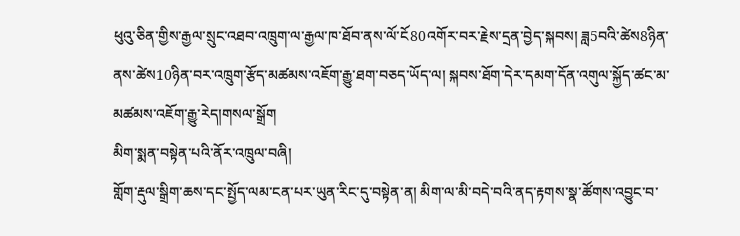ཕུའུ་ཅིན་གྱིས་རྒྱལ་སྲུང་འཐབ་འཁྲུག་ལ་རྒྱལ་ཁ་ཐོབ་ནས་ལོ་ངོ80འགོར་བར་རྗེས་དྲན་བྱེད་སྐབས། ཟླ5བའི་ཚེས8ཉིན་ནས་ཚེས10ཉིན་བར་འཁྲུག་རྩོད་མཚམས་འཇོག་རྒྱུ་ཐག་བཅད་ཡོད་ལ། སྐབས་ཐོག་དེར་དམག་དོན་འགུལ་སྐྱོད་ཚང་མ་མཚམས་འཇོག་རྒྱུ་རེད།གསལ་སྒྲོག
མིག་སྨན་བསྟེན་པའི་ནོར་འཁྲུལ་བཞི།
གློག་རྡུལ་སྒྲིག་ཆས་དང་སྤྱོད་ལམ་ངན་པར་ཡུན་རིང་དུ་བསྟེན་ན། མིག་ལ་མི་བདེ་བའི་ནད་རྟགས་སྣ་ཚོགས་འབྱུང་བ་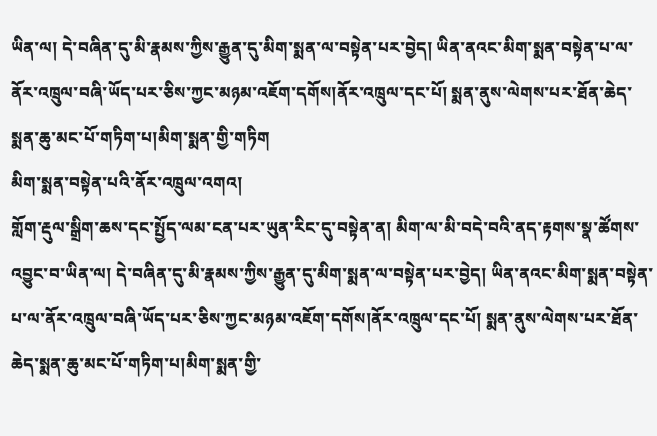ཡིན་ལ། དེ་བཞིན་དུ་མི་རྣམས་ཀྱིས་རྒྱུན་དུ་མིག་སྨན་ལ་བསྟེན་པར་བྱེད། ཡིན་ནའང་མིག་སྨན་བསྟེན་པ་ལ་ནོར་འཁྲུལ་བཞི་ཡོད་པར་ཅིས་ཀྱང་མཉམ་འཇོག་དགོས།ནོར་འཁྲུལ་དང་པོ། སྨན་ནུས་ལེགས་པར་ཐོན་ཆེད་སྨན་ཆུ་མང་པོ་གཏིག་པ།མིག་སྨན་གྱི་གཏིག
མིག་སྨན་བསྟེན་པའི་ནོར་འཁྲུལ་འགའ།
གློག་རྡུལ་སྒྲིག་ཆས་དང་སྤྱོད་ལམ་ངན་པར་ཡུན་རིང་དུ་བསྟེན་ན། མིག་ལ་མི་བདེ་བའི་ནད་རྟགས་སྣ་ཚོགས་འབྱུང་བ་ཡིན་ལ། དེ་བཞིན་དུ་མི་རྣམས་ཀྱིས་རྒྱུན་དུ་མིག་སྨན་ལ་བསྟེན་པར་བྱེད། ཡིན་ནའང་མིག་སྨན་བསྟེན་པ་ལ་ནོར་འཁྲུལ་བཞི་ཡོད་པར་ཅིས་ཀྱང་མཉམ་འཇོག་དགོས།ནོར་འཁྲུལ་དང་པོ། སྨན་ནུས་ལེགས་པར་ཐོན་ཆེད་སྨན་ཆུ་མང་པོ་གཏིག་པ།མིག་སྨན་གྱི་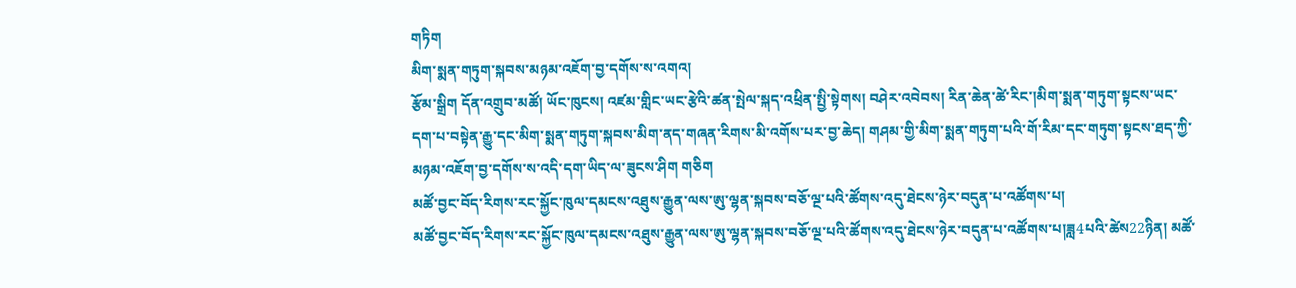གཏིག
མིག་སྨན་གཏུག་སྐབས་མཉམ་འཇོག་བྱ་དགོས་ས་འགའ།
རྩོམ་སྒྲིག དོན་འགྲུབ་མཚོ། ཡོང་ཁུངས། འཛམ་གླིང་ཡང་རྩེའི་ཚན་སྤེལ་སྐད་འཕྲིན་སྤྱི་སྟེགས། བཤེར་འབེབས། རིན་ཆེན་ཚེ་རིང་།མིག་སྨན་གཏུག་སྟངས་ཡང་དག་པ་བསྟེན་རྒྱུ་དང་མིག་སྨན་གཏུག་སྐབས་མིག་ནད་གཞན་རིགས་མི་འགོས་པར་བྱ་ཆེད། གཤམ་གྱི་མིག་སྨན་གཏུག་པའི་གོ་རིམ་དང་གཏུག་སྟངས་ཐད་ཀྱི་མཉམ་འཇོག་བྱ་དགོས་ས་འདི་དག་ཡིད་ལ་ཟུངས་ཤིག གཅིག
མཚོ་བྱང་བོད་རིགས་རང་སྐྱོང་ཁུལ་དམངས་འཐུས་རྒྱུན་ལས་ཨུ་ལྷན་སྐབས་བཅོ་ལྔ་པའི་ཚོགས་འདུ་ཐེངས་ཉེར་བདུན་པ་འཚོགས་པ།
མཚོ་བྱང་བོད་རིགས་རང་སྐྱོང་ཁུལ་དམངས་འཐུས་རྒྱུན་ལས་ཨུ་ལྷན་སྐབས་བཅོ་ལྔ་པའི་ཚོགས་འདུ་ཐེངས་ཉེར་བདུན་པ་འཚོགས་པ།ཟླ4པའི་ཚེས22ཉིན། མཚོ་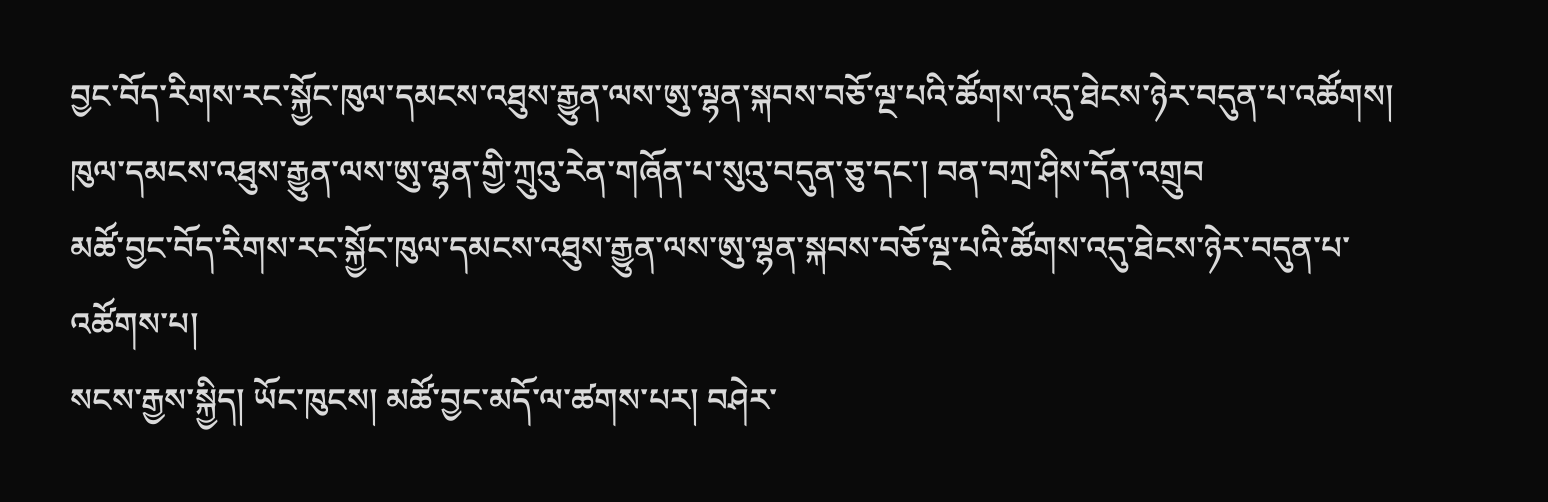བྱང་བོད་རིགས་རང་སྐྱོང་ཁུལ་དམངས་འཐུས་རྒྱུན་ལས་ཨུ་ལྷན་སྐབས་བཅོ་ལྔ་པའི་ཚོགས་འདུ་ཐེངས་ཉེར་བདུན་པ་འཚོགས། ཁུལ་དམངས་འཐུས་རྒྱུན་ལས་ཨུ་ལྷན་གྱི་ཀྲུའུ་རེན་གཞོན་པ་སུའུ་བདུན་ཅུ་དང་། བན་བཀྲ་ཤིས་དོན་འགྲུབ
མཚོ་བྱང་བོད་རིགས་རང་སྐྱོང་ཁུལ་དམངས་འཐུས་རྒྱུན་ལས་ཨུ་ལྷན་སྐབས་བཅོ་ལྔ་པའི་ཚོགས་འདུ་ཐེངས་ཉེར་བདུན་པ་འཚོགས་པ།
སངས་རྒྱས་སྐྱིད། ཡོང་ཁུངས། མཚོ་བྱང་མདོ་ལ་ཚགས་པར། བཤེར་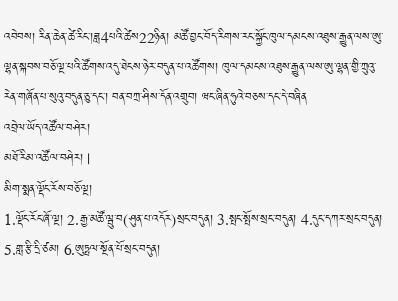འབེབས། རིན་ཆེན་ཚེ་རིང་།ཟླ4པའི་ཚེས22ཉིན། མཚོ་བྱང་བོད་རིགས་རང་སྐྱོང་ཁུལ་དམངས་འཐུས་རྒྱུན་ལས་ཨུ་ལྷན་སྐབས་བཅོ་ལྔ་པའི་ཚོགས་འདུ་ཐེངས་ཉེར་བདུན་པ་འཚོགས། ཁུལ་དམངས་འཐུས་རྒྱུན་ལས་ཨུ་ལྷན་གྱི་ཀྲུའུ་རེན་གཞོན་པ་སུའུ་བདུན་ཅུ་དང་། བན་བཀྲ་ཤིས་དོན་འགྲུབ། ཝང་ཞིན་ཧུའེ་བཅས་དང་དེ་བཞིན
འབྲེལ་ཡོད་འཚོལ་བཤེར།
མཐོ་རིམ་འཚོལ་བཤེར། |
མིག་སྨན་ལྡོང་རོས་བཅོ་ལྔ།
1.ལྡོང་རོང་ཞོ་ལྔ། 2.རྒྱ་མཚོ་ལྦུ་བ(ཤུན་པ་འདོར)སྲང་བདུན། 3.སྤང་སྤོས་སྲང་བདུན། 4.དུང་དཀར་སྲང་བདུན། 5.གླ་རྩི་དྲི་ཙམ། 6.ཨུཏྤལ་སྔོན་པོ་སྲང་བདུན།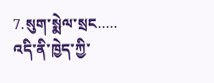7.སུག་སྨེལ་སྲང.....
འདི་ནི་ཁྱེད་ཀྱི་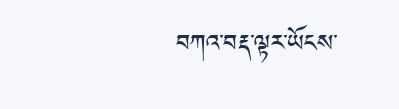བཀའ་བརྡ་ལྟར་ཡོངས་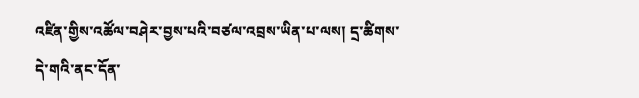འཛིན་གྱིས་འཚོལ་བཤེར་བྱས་པའི་བཙལ་འབྲས་ཡིན་པ་ལས། དྲ་ཚིགས་དེ་གའི་ནང་དོན་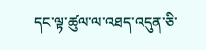དང་ལྟ་ཚུལ་ལ་འཐད་འདུན་ཅི་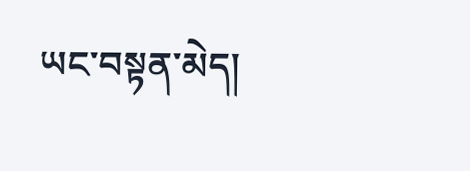ཡང་བསྟན་མེད།